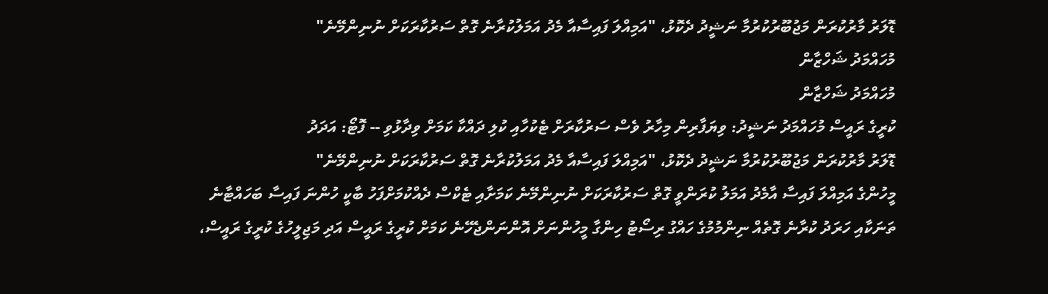ޑޮލަރު މާރުކުރަން މަޖުބޫރުކުރުމާ ނަޝީދު ދެކޮޅު، "އަމިއްލަ ފައިސާއާ މެދު އަމަލުކުރާނެ ގޮތް ސަރުކާރަކަށް ނުނިންމޭނެ"
މުހައްމަދު ޝަހްޒާން
މުހައްމަދު ޝަހްޒާން
ކުރީގެ ރައީސް މުހައްމަދު ނަޝީދު: ވިޔަފާރިން މިހާރު ވެސް ސަރުކާރަށް ޓެކުހާއި ކުލި ދައްކާ ކަމަށް ވިދާޅުވި -- ފޮޓޯ: އަދަދު
ޑޮލަރު މާރުކުރަން މަޖުބޫރުކުރުމާ ނަޝީދު ދެކޮޅު، "އަމިއްލަ ފައިސާއާ މެދު އަމަލުކުރާނެ ގޮތް ސަރުކާރަކަށް ނުނިންމޭނެ"
މީހުންގެ އަމިއްލަ ފައިސާ އާމެދު އަމަލު ކުރަންވީ ގޮތް ސަރުކާރަކަށް ނުނިންމޭނެ ކަމަށާއި ޓެކްސް ދެއްކުމަށްފަހު ބާކީ ހުންނަ ފައިސާ ބަހައްޓާނެ ތަނަކާއި ހަރަދު ކުރާނެ ގޮތެއް ނިންމުމުގެ ހައްގު ރިސޯޓު ހިންގާ މީހުންނަށް އޮންނަންޖެހޭނެ ކަމަށް ކުރީގެ ރައީސް އަދި މަޖިލީހުގެ ކުރީގެ ރައީސް،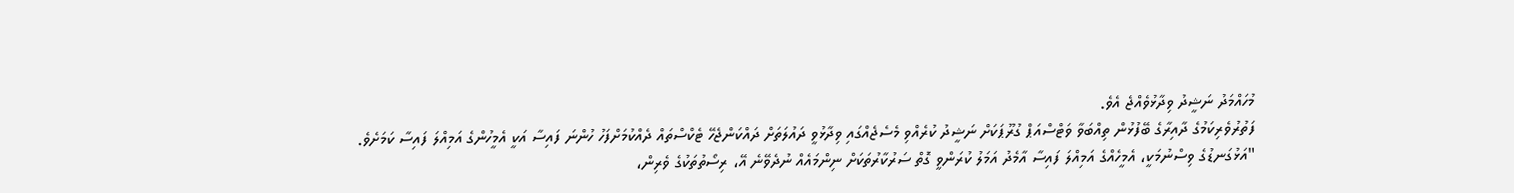މުހައްމަދު ނަޝީދު ވިދާޅުވެއްޖެ އެވެ.
ފަތުރުވެރިކަމުގެ ދާއިރާގެ ބޭފުޅުން ތިއްބަވާ ވަޓްސްއަޕް ގުރޫޕަކަށް ނަޝީދު ކުރެއްވި މެސެޖެއްގައި ވިދާޅުވީ ދައުލަތަށް ދައްކަންޖެހޭ ޓެކްސްތައް ދެއްކުމަށްފަހު ހުންނަ ފައިސާ އަކީ އެމީހުންގެ އަމިއްލަ ފައިސާ ކަމަށެވެ.
"އަޅުގަނޑުގެ ވިސްނުމަކީ، އެމީހެއްގެ އަމިއްލަ ފައިސާ އާމެދު އަމަލު ކުރަންވީ ގޮތް ސަރުކާރުތަކަށް ނިންމައެއް ނުދެވޭނެ އޭ، ރިސޯތުތަކުގެ ވެރިން،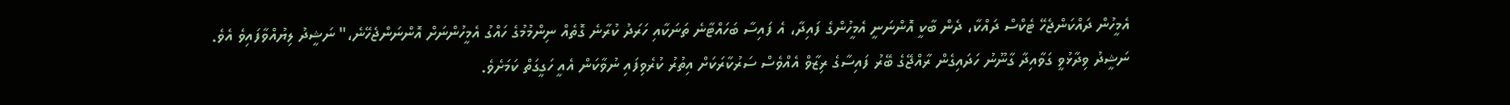އެމީހުން ދައްކަންޖެހޭ ޓެކްސް ދައްކާ، ދެން ބާކީ އޮންނަނީ އެމީހުންގެ ފައިދާ، އެ ފައިސާ ބަހައްޓާނެ ތަނަކާއި ހަރަދު ކުރާނެ ގޮތެއް ނިންމުމުގެ ހައްގު އެމީހުންނަށް އޮންނަންޖެހޭނެ،" ނަޝީދު ލިޔުއްވާފައިވެ އެވެ.
ނަޝީދު ވިދާޅުވީ ގަވާއިދާ ގާނޫނު ހަދައިގެން ރާއްޖޭގެ ބޭރު ފައިސާގެ ރިޒާވް އެއްވެސް ސަރުކާރަކަށް އިތުރު ކުރެވިފައި ނުވާކަން އެއީ ހަގީގަތް ކަމަށެވެ.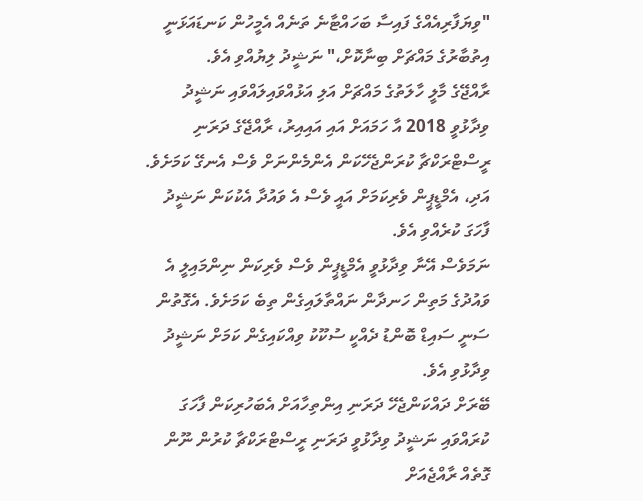"ވިޔަފާރިއެއްގެ ފައިސާ ބަހައްޓާނެ ތަނެއް އެމީހުން ކަނޑައަޅަނީ އިތުބާރުގެ މައްޗަށް ބިނާކޮށް،" ނަޝީދު ލިޔުއްވި އެވެ.
ރާއްޖޭގެ މާލީ ހާލަތުގެ މައްޗަށް އަލި އަޅުއްވައިލައްވައި ނަޝީދު ވިދާޅުވީ 2018 އާ ހަމައަށް އައި އައިއިރު، ރާއްޖޭގެ ދަރަނި ރީސްޓްރަކްޗާ ކުރަންޖެހޭކަން އެންމެންނަށް ވެސް އެނގޭ ކަމަށެވެ. އަދި، އެމްޑީޕީން ވެރިކަމަށް އައީ ވެސް އެ ވައުދާ އެކުކަން ނަޝީދު ފާހަގަ ކުރެއްވި އެވެ.
ނަމަވެސް އޭނާ ވިދާޅުވީ އެމްޑީޕީން ވެސް ވެރިކަން ނިންމައިލީ އެ ވައުދުގެ މަތިން ހަނދާން ނައްތާލައިގެން ތިބެ ކަމަށެވެ. އެގޮތުން ސަނީ ސައިޑް ބޮންޑު ދެއްކީ ސުކޫކު ވިއްކައިގެން ކަމަށް ނަޝީދު ވިދާޅުވި އެވެ.
ބޭރަށް ދައްކަންޖެހޭ ދަރަނި އިންތިހާއަށް އެބަހުރިކަން ފާހަގަ ކުރައްވައި ނަޝީދު ވިދާޅުވީ ދަރަނި ރީސްޓްރަކްޗާ ކުރުން ނޫން ގޮތެއް ރާއްޖެއަށް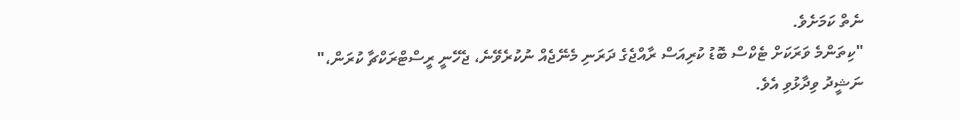ނެތް ކަމަށެވެ.
"ކިތަންމެ ވަރަކަށް ޓެކްސް ބޮޑު ކުރިއަސް ރާއްޖެގެ ދަރަނި މެނޭޖެއް ނުކުރެވޭނެ، ޖެހޭނީ ރީސްޓްރަކްޗާ ކުރަން،" ނަޝީދު ވިދާޅުވި އެވެ.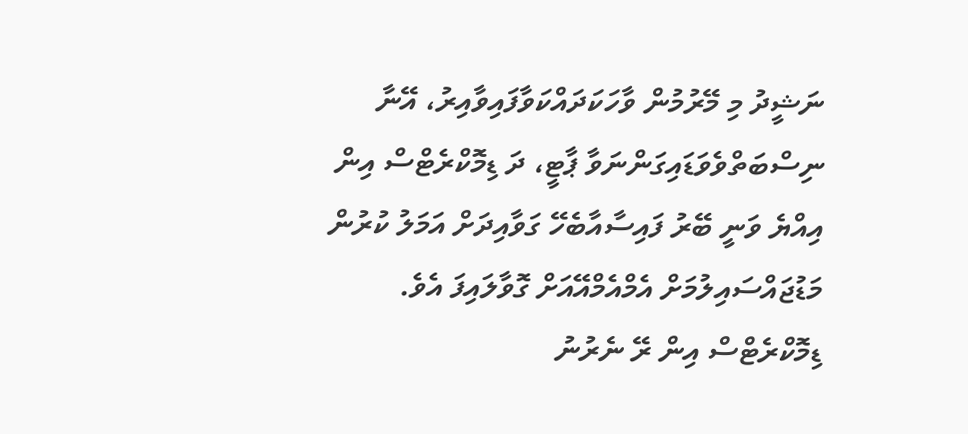ނަޝީދު މި މޭރުމުން ވާހަކަދައްކަވާފައިވާއިރު، އޭނާ ނިސްބަތްވެވަޑައިގަންނަވާ ޕާޓީ، ދަ ޑިމޮކްރެޓްސް އިން އިއްޔެ ވަނީ ބޭރު ފައިސާއާބެހޭ ގަވާއިދަށް އަމަލު ކުރުން މަޑުޖައްސައިލުމަށް އެމްއެމްއޭއަށް ގޮވާލައިފަ އެވެ.
ޑިމޮކްރެޓްސް އިން ރޭ ނެރުނު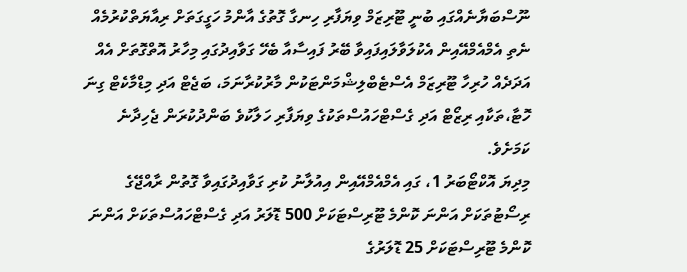ނޫސްބަޔާނެއްގައި ބުނީ ޓޫރިޒަމް ވިޔަފާރި ހިނގާ ގޮތުގެ އާންމު ހަގީގަތަށް ރިއާޔަތްކުރުމެއް ނެތި އެމްއެމްއޭއިން އެކުލަވާލައިފައިވާ ބޭރު ފައިސާއާ ބެހޭ ގަވާއިދުގައި މިހާރު އޮތްގޮތަށް އެއް އަދަދެއް ހުރިހާ ޓޫރިޒަމް އެސްޓެބްލިޝްމަންޓަކުން މާރުކުރާނަމަ، ބަޖެޓް އަދި މިޑްމާކެޓް ގިނަ ހޮޓާ،ތަކާއި ރިޒޯޓް އަދި ގެސްޓްހައުސްތަކުގެ ވިޔަފާރި ހަލާކުވެ ބަންދުކުރަން ޖެހިދާނެ ކަމަށެވެ.
މިދިޔަ އޮކްޓޯބަރު 1، ގައި އެމްއެމްއޭއިން އިއުލާނު ކުރި ގަވާއިދުގައިވާ ގޮތުން ރާއްޖޭގެ ރިސޯޓުތަކަށް އަންނަ ކޮންމެ ޓޫރިސްޓަކަށް 500 ޑޮލަރު އަދި ގެސްޓްހައުސްތަކަށް އަންނަ ކޮންމެ ޓޫރިސްޓަކަށް 25 ޑޮލަރުގެ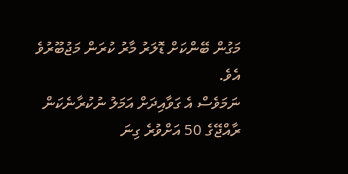މަގުން ބޭންކަށް ޑޮލަރު މާރު ކުރަން މަޖުބޫރުވެ އެވެ.
ނަމަވެސް އެ ގަވާއިދަށް އަމަލު ނުކުރާނެކަން ރާއްޖޭގެ 50 އަށްވުރެ ގިނަ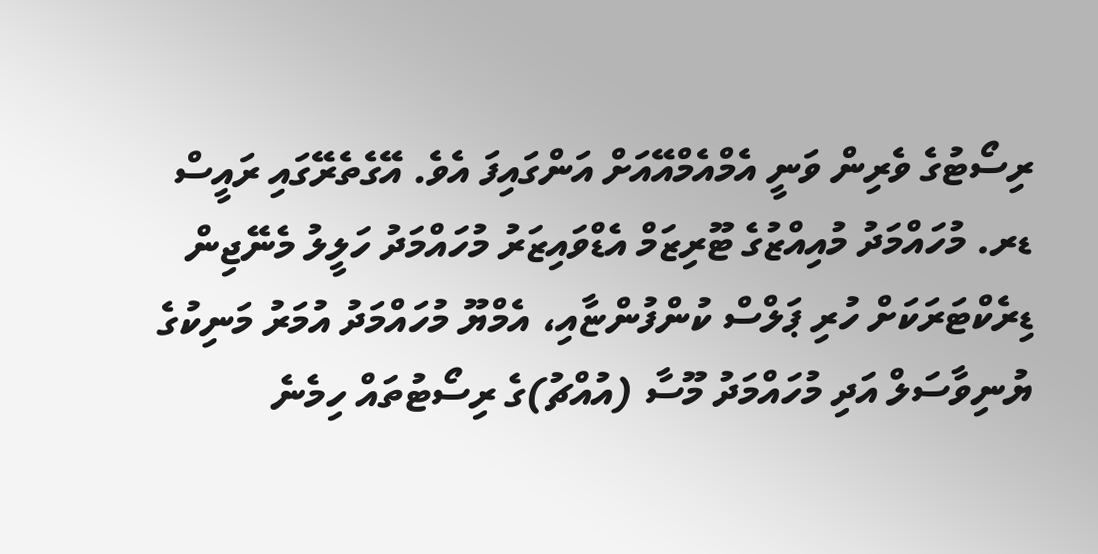ރިސޯޓުގެ ވެރިން ވަނީ އެމްއެމްއޭއަށް އަންގައިފަ އެވެ. އޭގެތެރޭގައި ރައީސް ޑރ. މުހައްމަދު މުއިއްޒުގެ ޓޫރިޒަމް އެޑްވައިޒަރު މުހައްމަދު ހަލީލު މެނޭޖިން ޑިރެކްޓަރަކަށް ހުރި ޕަލްސް ކުންފުންޏާއި، އެމްޔޫ މުހައްމަދު އުމަރު މަނިކުގެ ޔުނިވާސަލް އަދި މުހައްމަދު މޫސާ (އުއްޗު)ގެ ރިސޯޓުތައް ހިމެނެ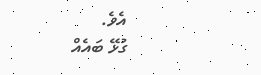އެވެ.
ގުޅޭ ބައެއް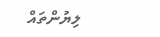ލިޔުންތައް